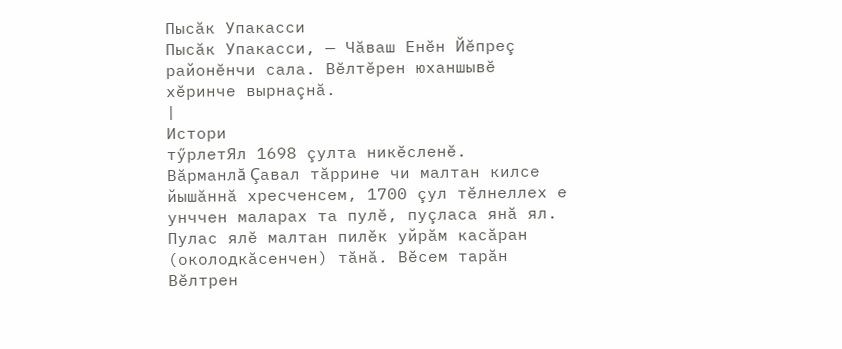Пысăк Упакасси
Пысăк Упакасси, — Чăваш Енĕн Йĕпреç районĕнчи сала. Вĕлтĕрен юханшывĕ хĕринче вырнаçнă.
|
Истори
тӳрлетЯл 1698 çулта никĕсленĕ.
Вăрманлă Çавал тăррине чи малтан килсе йышăннă хресченсем, 1700 çул тĕлнеллех е унччен маларах та пулĕ, пуçласа янă ял. Пулас ялĕ малтан пилĕк уйрăм касăран (околодкăсенчен) тăнă. Вĕсем тарăн Вĕлтрен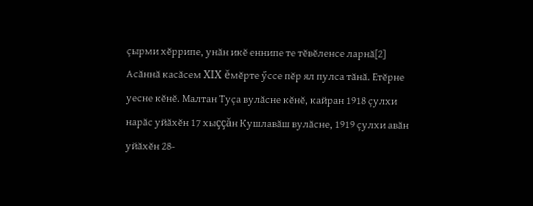çырми хĕррипе, унăн икĕ еннипе те тĕвĕленсе ларнă[2]
Асăннă касăсем XIX ĕмĕрте ӳссе пĕр ял пулса тăнă. Етĕрне уесне кĕнĕ. Малтан Туçа вулăсне кĕнĕ, кайран 1918 çулхи нарăс уйăхĕн 17 хыççăн Кушлавăш вулăсне, 1919 çулхи авăн уйăхĕн 28-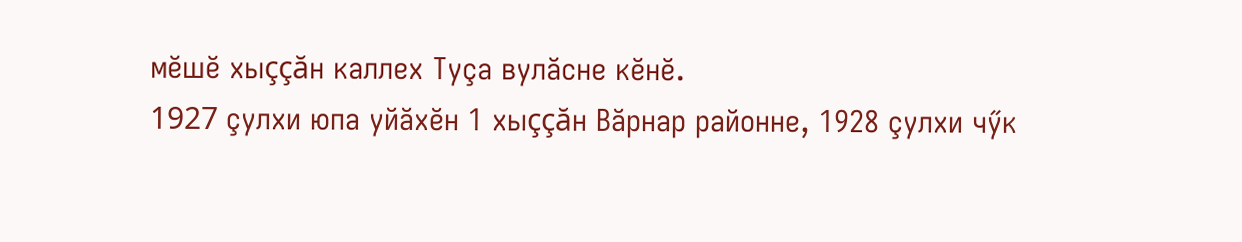мĕшĕ хыççăн каллех Туçа вулăсне кĕнĕ.
1927 çулхи юпа уйăхĕн 1 хыççăн Вăрнар районне, 1928 çулхи чӳк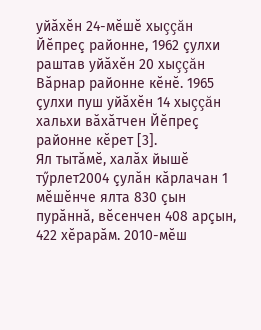уйăхĕн 24-мĕшĕ хыççăн Йĕпреç районне, 1962 çулхи раштав уйăхĕн 20 хыççăн Вăрнар районне кĕнĕ. 1965 çулхи пуш уйăхĕн 14 хыççăн хальхи вăхăтчен Йĕпреç районне кĕрет [3].
Ял тытăмĕ, халăх йышĕ
тӳрлет2004 çулăн кăрлачан 1 мĕшĕнче ялта 830 çын пурăннă, вĕсенчен 408 арçын, 422 хĕрарăм. 2010-мĕш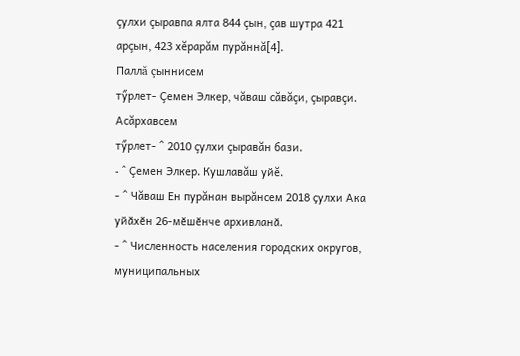çулхи çыравпа ялта 844 çын, çав шутра 421 арçын, 423 хĕрарăм пурăннă[4].
Паллă çыннисем
тӳрлет- Çемен Элкер, чăваш сăвăçи, çыравçи.
Асăрхавсем
тӳрлет- ^ 2010 çулхи çыравăн бази.
- ^ Çемен Элкер. Кушлавăш уйĕ.
- ^ Чăваш Ен пурăнан вырăнсем 2018 ҫулхи Ака уйӑхӗн 26-мӗшӗнче архивланӑ.
- ^ Численность населения городских округов, муниципальных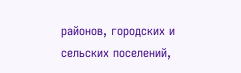районов, городских и сельских поселений,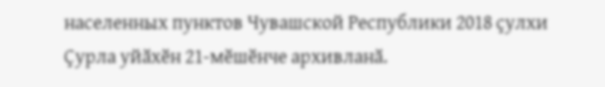населенных пунктов Чувашской Республики 2018 ҫулхи Ҫурла уйӑхӗн 21-мӗшӗнче архивланӑ.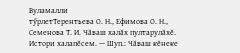Вуламалли
тӳрлетТерентьева О. Н., Ефимова О. Н., Семенова Т. И. Чăваш халăх пултарулăхĕ. Истори халапĕсем. — Шуп.: Чăваш кĕнеке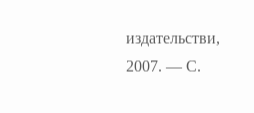издательстви, 2007. — С.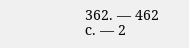362. — 462 с. — 2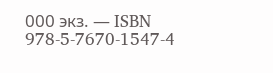000 экз. — ISBN 978-5-7670-1547-4